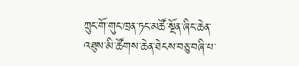ཀྲུང་གོ་གུང་ཁྲན་ཏང་མཚོ་སྔོན་ཞིང་ཆེན་འཐུས་མི་ཚོགས་ཆེན་ཐེངས་བཅུ་བཞི་པ་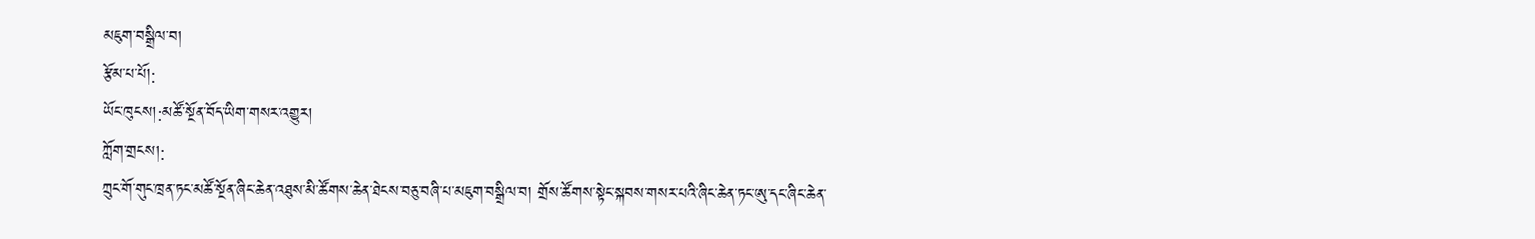མཇུག་བསྒྲིལ་བ།
རྩོམ་པ་པོ།:
ཡོང་ཁུངས།:མཚོ་སྔོན་བོད་ཡིག་གསར་འགྱུར།
ཀློག་གྲངས།:
ཀྲུང་གོ་གུང་ཁྲན་ཏང་མཚོ་སྔོན་ཞིང་ཆེན་འཐུས་མི་ཚོགས་ཆེན་ཐེངས་བཅུ་བཞི་པ་མཇུག་བསྒྲིལ་བ། གྲོས་ཚོགས་སྟེང་སྐབས་གསར་པའི་ཞིང་ཆེན་ཏང་ཨུ་དང་ཞིང་ཆེན་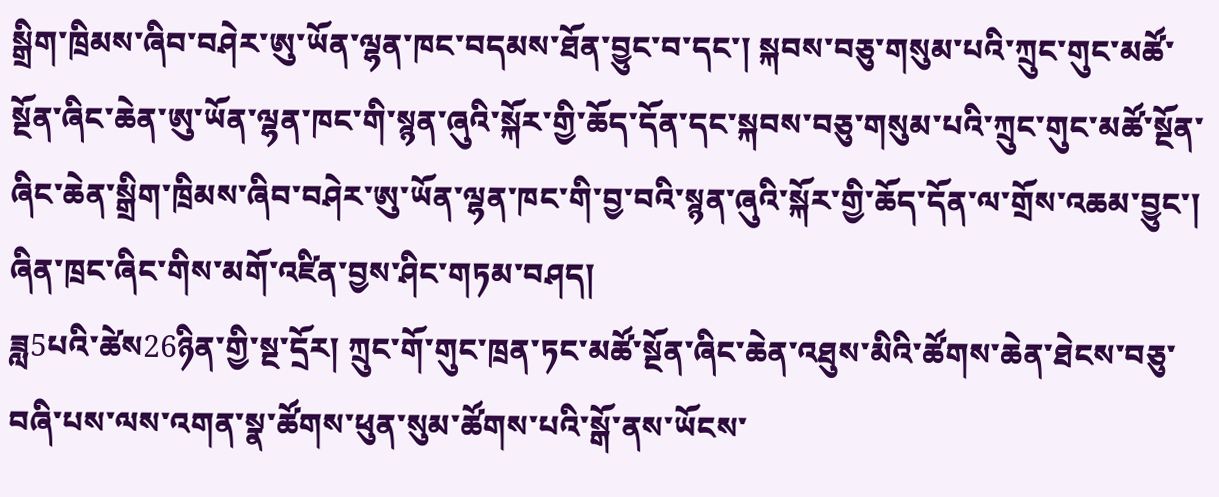སྒྲིག་ཁྲིམས་ཞིབ་བཤེར་ཨུ་ཡོན་ལྷན་ཁང་བདམས་ཐོན་བྱུང་བ་དང་། སྐབས་བཅུ་གསུམ་པའི་ཀྲུང་གུང་མཚོ་སྔོན་ཞིང་ཆེན་ཨུ་ཡོན་ལྷན་ཁང་གི་སྙན་ཞུའི་སྐོར་གྱི་ཆོད་དོན་དང་སྐབས་བཅུ་གསུམ་པའི་ཀྲུང་གུང་མཚོ་སྔོན་ཞིང་ཆེན་སྒྲིག་ཁྲིམས་ཞིབ་བཤེར་ཨུ་ཡོན་ལྷན་ཁང་གི་བྱ་བའི་སྙན་ཞུའི་སྐོར་གྱི་ཆོད་དོན་ལ་གྲོས་འཆམ་བྱུང་། ཞིན་ཁྲང་ཞིང་གིས་མགོ་འཛིན་བྱས་ཤིང་གཏམ་བཤད།
ཟླ5པའི་ཚེས26ཉིན་གྱི་སྔ་དྲོར། ཀྲུང་གོ་གུང་ཁྲན་ཏང་མཚོ་སྔོན་ཞིང་ཆེན་འཐུས་མིའི་ཚོགས་ཆེན་ཐེངས་བཅུ་བཞི་པས་ལས་འགན་སྣ་ཚོགས་ཕུན་སུམ་ཚོགས་པའི་སྒོ་ནས་ཡོངས་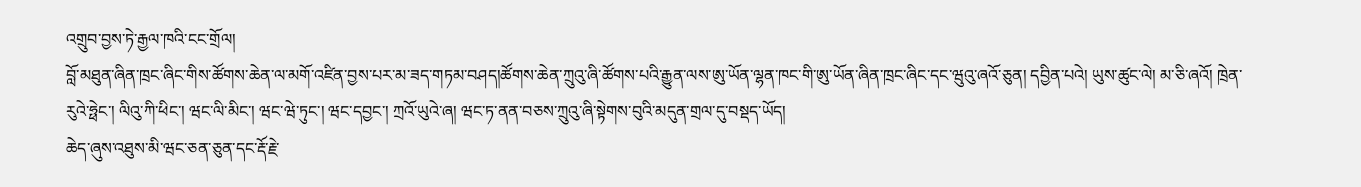འགྲུབ་བྱས་ཏེ་རྒྱལ་ཁའི་ངང་གྲོལ།
བློ་མཐུན་ཞིན་ཁྲང་ཞིང་གིས་ཚོགས་ཆེན་ལ་མགོ་འཛིན་བྱས་པར་མ་ཟད་གཏམ་བཤད།ཚོགས་ཆེན་ཀྲུའུ་ཞི་ཚོགས་པའི་རྒྱུན་ལས་ཨུ་ཡོན་ལྷན་ཁང་གི་ཨུ་ཡོན་ཞིན་ཁྲང་ཞིང་དང་ཝུའུ་ཞའོ་ཅུན། དབྱིན་པའེ། ཡུས་ཚུང་ལེ། མ་ཅི་ཞའོ། ཁྲེན་རུའེ་ཧྥེང་། ལིའུ་ཀི་ཕིང་། ཝང་ལི་མིང་། ཝང་ཝེ་ཏུང་། ཝང་དབྱང་། ཀྲའོ་ཡུའེ་ཞ། ཝང་ཏ་ནན་བཅས་ཀྲུའུ་ཞི་སྟེགས་བུའི་མདུན་གྲལ་དུ་བསྡད་ཡོད།
ཆེད་ཞུས་འཐུས་མི་ཝང་ཅན་ཅུན་དང་རྡོ་རྗེ་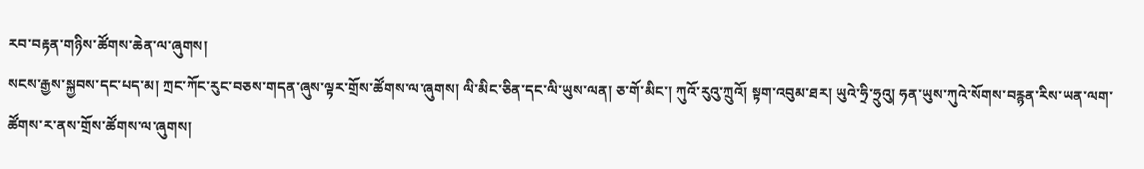རབ་བརྟན་གཉིས་ཚོགས་ཆེན་ལ་ཞུགས།
སངས་རྒྱས་སྐྱབས་དང་པད་མ། ཀྲང་ཀོང་རུང་བཅས་གདན་ཞུས་ལྟར་གྲོས་ཚོགས་ལ་ཞུགས། ལི་མིང་ཅིན་དང་ལི་ཡུས་ལན། ཅ་གོ་མིང་། ཀུའོ་རུའུ་ཀྲུའོ། སྟག་འབུམ་ཐར། ཡུའེ་ཧྲི་ཧྲུའུ། ཧན་ཡུས་ཀུའེ་སོགས་བརྙན་རིས་ཡན་ལག་ཚོགས་ར་ནས་གྲོས་ཚོགས་ལ་ཞུགས།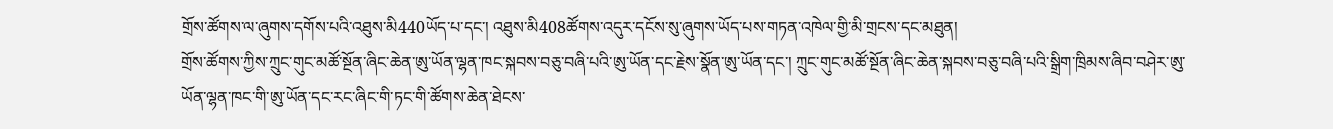གྲོས་ཚོགས་ལ་ཞུགས་དགོས་པའི་འཐུས་མི440ཡོད་པ་དང་། འཐུས་མི408ཚོགས་འདུར་དངོས་སུ་ཞུགས་ཡོད་པས་གཏན་འཁེལ་གྱི་མི་གྲངས་དང་མཐུན།
གྲོས་ཚོགས་ཀྱིས་ཀྲུང་གུང་མཚོ་སྔོན་ཞིང་ཆེན་ཨུ་ཡོན་ལྷན་ཁང་སྐབས་བཅུ་བཞི་པའི་ཨུ་ཡོན་དང་རྗེས་སྣོན་ཨུ་ཡོན་དང་། ཀྲུང་གུང་མཚོ་སྔོན་ཞིང་ཆེན་སྐབས་བཅུ་བཞི་པའི་སྒྲིག་ཁྲིམས་ཞིབ་བཤེར་ཨུ་ཡོན་ལྷན་ཁང་གི་ཨུ་ཡོན་དང་རང་ཞིང་གི་ཏང་གི་ཚོགས་ཆེན་ཐེངས་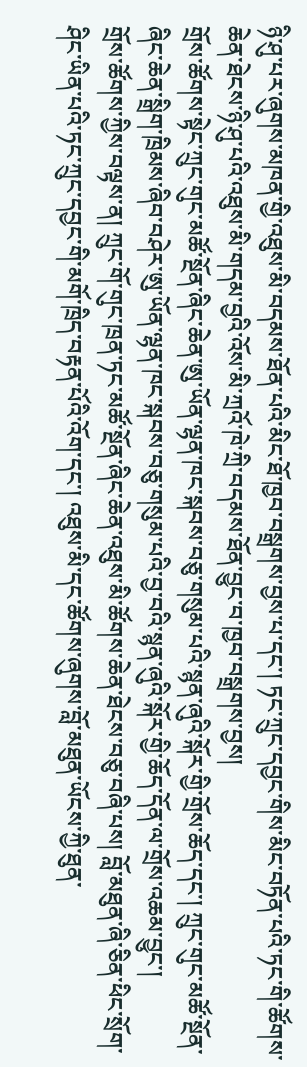ཉི་ཤུ་པར་ཞུགས་མཁན་གྱི་འཐུས་མི་བདམས་ཐོན་པའི་མིང་ཐོ་ཁྱབ་བསྒྲགས་བྱས་པ་དང་། ཏང་ཀྲུང་དབྱང་གིས་མིང་བཏོན་པའི་ཏང་གི་ཚོགས་ཆེན་ཐེངས་ཉི་ཤུ་པའི་འཐུས་མི་གདམ་བྱའི་འོས་མི་ཀྲའོ་ཁེ་ཀྲི་བདམས་ཐོན་བྱུང་བ་ཁྱབ་བསྒྲགས་བྱས།
གྲོས་ཚོགས་སྟེང་ཀྲུང་གུང་མཚོ་སྔོན་ཞིང་ཆེན་ཨུ་ཡོན་ལྷན་ཁང་སྐབས་བཅུ་གསུམ་པའི་སྙན་ཞུའི་སྐོར་གྱི་གྲོས་ཆོད་དང་། ཀྲུང་གུང་མཚོ་སྔོན་ཞིང་ཆེན་སྒྲིག་ཁྲིམས་ཞིབ་བཤེར་ཨུ་ཡོན་ལྷན་ཁང་སྐབས་བཅུ་གསུམ་པའི་བྱ་བའི་སྙན་ཞུའི་སྐོར་གྱི་ཆོད་དོན་ལ་གྲོས་འཆམ་བྱུང་།
གྲོས་ཚོགས་ཀྱིས་བལྟས་ན། ཀྲུང་གོ་གུང་ཁྲན་ཏང་མཚོ་སྔོན་ཞིང་ཆེན་འཐུས་མི་ཚོགས་ཆེན་ཐེངས་བཅུ་བཞི་པས། བློ་མཐུན་ཞི་ཅིན་ཕིང་སྲོག་ཤིང་ཡིན་པའི་ཏང་ཀྲུང་དབྱང་གི་མགོ་ཁྲིད་བརྟན་པོའི་འོག་དང་། འཐུས་མི་དང་ཚོགས་ཞུགས་བློ་མཐུན་ཡོངས་ཀྱི་ཐུན་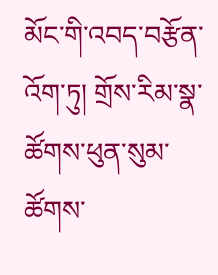མོང་གི་འབད་བརྩོན་འོག་ཏུ། གྲོས་རིམ་སྣ་ཚོགས་ཕུན་སུམ་ཚོགས་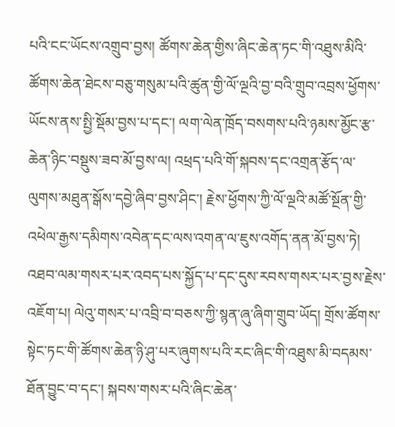པའི་ངང་ཡོངས་འགྲུབ་བྱས། ཚོགས་ཆེན་གྱིས་ཞིང་ཆེན་ཏང་གི་འཐུས་མིའི་ཚོགས་ཆེན་ཐེངས་བཅུ་གསུམ་པའི་ཚུན་གྱི་ལོ་ལྔའི་བྱ་བའི་གྲུབ་འབྲས་ཕྱོགས་ཡོངས་ནས་སྤྱི་སྡོམ་བྱས་པ་དང་། ལག་ལེན་ཁྲོད་བསགས་པའི་ཉམས་མྱོང་རྩ་ཆེན་ཉིང་བསྡུས་ཟབ་མོ་བྱས་ལ། འཕྲད་པའི་གོ་སྐབས་དང་འགྲན་རྩོད་ལ་ལུགས་མཐུན་སྒོས་དབྱེ་ཞིབ་བྱས་ཤིང་། རྗེས་ཕྱོགས་ཀྱི་ལོ་ལྔའི་མཚོ་སྔོན་གྱི་འཕེལ་རྒྱས་དམིགས་འབེན་དང་ལས་འགན་ལ་ཇུས་འགོད་ནན་མོ་བྱས་ཏེ། འཐབ་ལམ་གསར་པར་འབད་པས་སྐྱོད་པ་དང་དུས་རབས་གསར་པར་བྱས་རྗེས་འཇོག་པ། ལེའུ་གསར་པ་འབྲི་བ་བཅས་ཀྱི་སྙན་ཞུ་ཞིག་གྲུབ་ཡོད། གྲོས་ཚོགས་སྟེང་ཏང་གི་ཚོགས་ཆེན་ཉི་ཤུ་པར་ཞུགས་པའི་རང་ཞིང་གི་འཐུས་མི་བདམས་ཐོན་བྱུང་བ་དང་། སྐབས་གསར་པའི་ཞིང་ཆེན་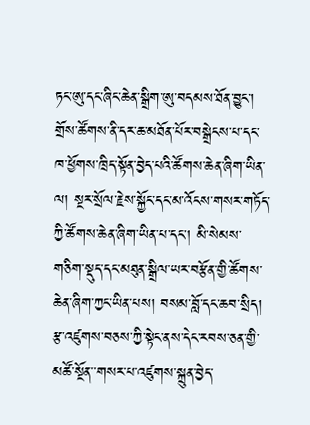ཏང་ཨུ་དང་ཞིང་ཆེན་སྒྲིག་ཨུ་བདམས་ཐོན་བྱུང་། གྲོས་ཚོགས་ནི་དར་ཆ་མཐོན་པོར་བསྒྲེངས་པ་དང་ཁ་ཕྱོགས་ཁྲིད་སྟོན་བྱེད་པའི་ཚོགས་ཆེན་ཞིག་ཡིན་ལ། སྔར་སྲོལ་རྗེས་སྐྱོང་དང་མ་འོངས་གསར་གཏོད་ཀྱི་ཚོགས་ཆེན་ཞིག་ཡིན་པ་དང་། མི་སེམས་གཅིག་སྡུད་དང་མཐུན་སྒྲིལ་ཡར་བརྩོན་གྱི་ཚོགས་ཆེན་ཞིག་ཀྱང་ཡིན་པས། བསམ་བློ་དང་ཆབ་སྲིད། རྩ་འཛུགས་བཅས་ཀྱི་སྟེང་ནས་དེང་རབས་ཅན་གྱི་མཚོ་སྔོན་་གསར་པ་འཛུགས་སྐྲུན་བྱེད་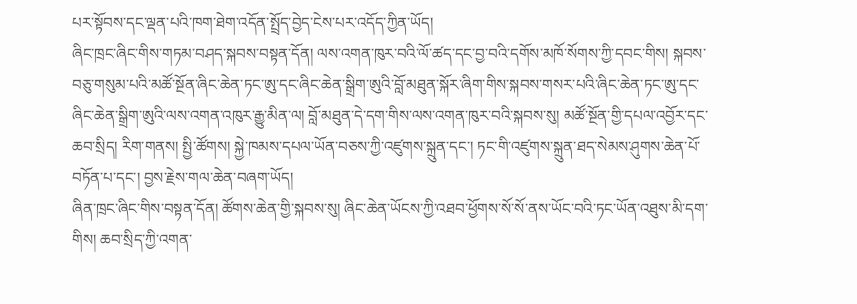པར་སྟོབས་དང་ལྡན་པའི་ཁག་ཐེག་འདོན་སྤྲོད་བྱེད་ངེས་པར་འདོད་ཀྱིན་ཡོད།
ཞིང་ཁྲང་ཞིང་གིས་གཏམ་བཤད་སྐབས་བསྟན་དོན། ལས་འགན་ཁུར་བའི་ལོ་ཚད་དང་བྱ་བའི་དགོས་མཁོ་སོགས་ཀྱི་དབང་གིས། སྐབས་བཅུ་གསུམ་པའི་མཚོ་སྔོན་ཞིང་ཆེན་ཏང་ཨུ་དང་ཞིང་ཆེན་སྒྲིག་ཨུའི་བློ་མཐུན་སྐོར་ཞིག་གིས་སྐབས་གསར་པའི་ཞིང་ཆེན་ཏང་ཨུ་དང་ཞིང་ཆེན་སྒྲིག་ཨུའི་ལས་འགན་འཁུར་རྒྱུ་མིན་ལ། བློ་མཐུན་དེ་དག་གིས་ལས་འགན་ཁུར་བའི་སྐབས་སུ། མཚོ་སྔོན་གྱི་དཔལ་འབྱོར་དང་ཆབ་སྲིད། རིག་གནས། སྤྱི་ཚོགས། སྐྱེ་ཁམས་དཔལ་ཡོན་བཅས་ཀྱི་འཛུགས་སྐྲུན་དང་། ཏང་གི་འཛུགས་སྐྲུན་ཐད་སེམས་ཤུགས་ཆེན་པོ་བཏོན་པ་དང་། བྱས་རྗེས་གལ་ཆེན་བཞག་ཡོད།
ཞིན་ཁྲང་ཞིང་གིས་བསྟན་དོན། ཚོགས་ཆེན་གྱི་སྐབས་སུ། ཞིང་ཆེན་ཡོངས་ཀྱི་འཐབ་ཕྱོགས་སོ་སོ་ནས་ཡོང་བའི་ཏང་ཡོན་འཐུས་མི་དག་གིས། ཆབ་སྲིད་ཀྱི་འགན་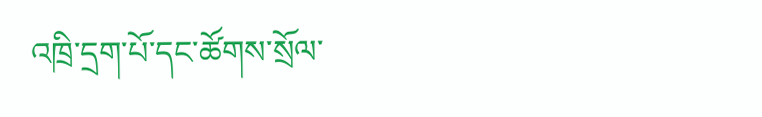འཁྲི་དྲག་པོ་དང་ཚོགས་སྲོལ་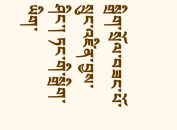སྒྲིག་སྲོལ་བཟང་པོ་སྲུང་འཛིན་བྱས་ཤིང་། ཏང་གི་སྒྲིག་ཡིག་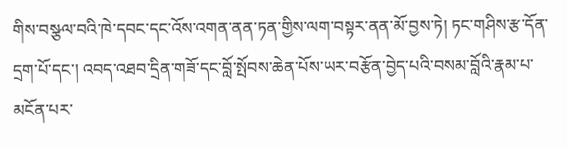གིས་བསྩལ་བའི་ཁེ་དབང་དང་འོས་འགན་ནན་ཏན་གྱིས་ལག་བསྟར་ནན་མོ་བྱས་ཏེ། ཏང་གཤིས་རྩ་དོན་དྲག་པོ་དང་། འབད་འཐབ་དྲིན་གཟོ་དང་བློ་སྤོབས་ཆེན་པོས་ཡར་བརྩོན་བྱེད་པའི་བསམ་བློའི་རྣམ་པ་མངོན་པར་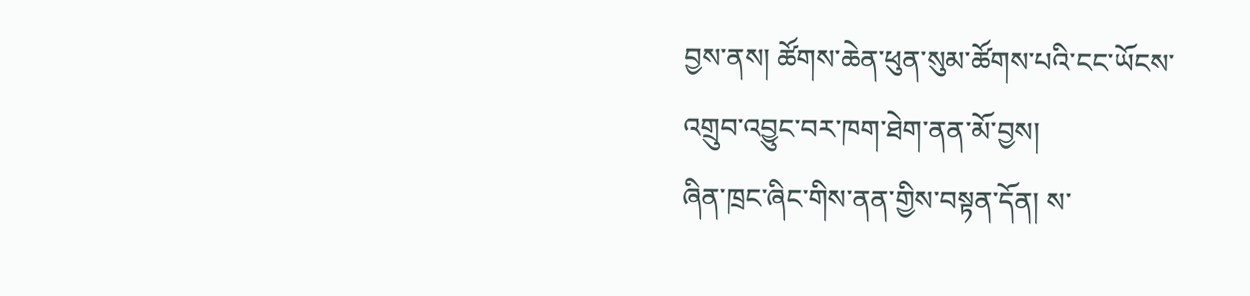བྱས་ནས། ཚོགས་ཆེན་ཕུན་སུམ་ཚོགས་པའི་ངང་ཡོངས་འགྲུབ་འབྱུང་བར་ཁག་ཐེག་ནན་མོ་བྱས།
ཞིན་ཁྲང་ཞིང་གིས་ནན་གྱིས་བསྟན་དོན། ས་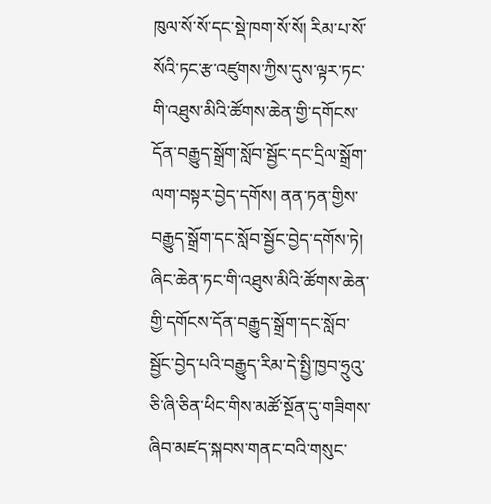ཁུལ་སོ་སོ་དང་སྡེ་ཁག་སོ་སོ། རིམ་པ་སོ་སོའི་ཏང་རྩ་འཛུགས་ཀྱིས་དུས་ལྟར་ཏང་གི་འཐུས་མིའི་ཚོགས་ཆེན་གྱི་དགོངས་དོན་བརྒྱུད་སྒྲོག་སློབ་སྦྱོང་དང་དྲིལ་སྒྲོག་ལག་བསྟར་བྱེད་དགོས། ནན་ཏན་གྱིས་བརྒྱུད་སྒྲོག་དང་སློབ་སྦྱོང་བྱེད་དགོས་ཏེ། ཞིང་ཆེན་ཏང་གི་འཐུས་མིའི་ཚོགས་ཆེན་གྱི་དགོངས་དོན་བརྒྱུད་སྒྲོག་དང་སློབ་སྦྱོང་བྱེད་པའི་བརྒྱུད་རིམ་དེ་སྤྱི་ཁྱབ་ཧྲུའུ་ཅི་ཞི་ཅིན་ཕིང་གིས་མཚོ་སྔོན་དུ་གཟིགས་ཞིབ་མཛད་སྐབས་གནང་བའི་གསུང་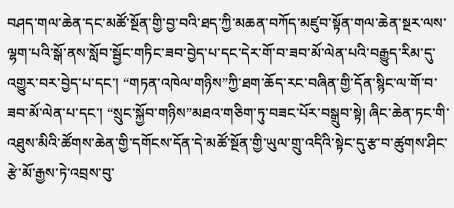བཤད་གལ་ཆེན་དང་མཚོ་སྔོན་གྱི་བྱ་བའི་ཐད་ཀྱི་མཆན་བཀོད་མཛུབ་སྟོན་གལ་ཆེན་སྔར་ལས་ལྷག་པའི་སྒོ་ནས་སློབ་སྦྱོང་གཏིང་ཟབ་བྱེད་པ་དང་དེར་གོ་བ་ཟབ་མོ་ལེན་པའི་བརྒྱུད་རིམ་དུ་འགྱུར་བར་བྱེད་པ་དང་། “གཏན་འཁེལ་གཉིས”ཀྱི་ཐག་ཆོད་རང་བཞིན་གྱི་དོན་སྙིང་ལ་གོ་བ་ཟབ་མོ་ལེན་པ་དང་། “སྲུང་སྐྱོབ་གཉིས”མཐའ་གཅིག་ཏུ་བཟང་པོར་བསྒྲུབ་སྟེ། ཞིང་ཆེན་ཏང་གི་འཐུས་མིའི་ཚོགས་ཆེན་གྱི་དགོངས་དོན་དེ་མཚོ་སྔོན་གྱི་ཡུལ་གྲུ་འདིའི་སྟེང་དུ་རྩ་བ་ཚུགས་ཤིང་རྩེ་མོ་རྒྱས་ཏེ་འབྲས་བུ་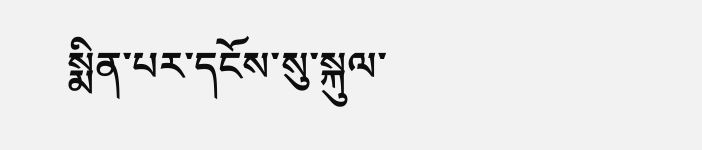སྨིན་པར་དངོས་སུ་སྐུལ་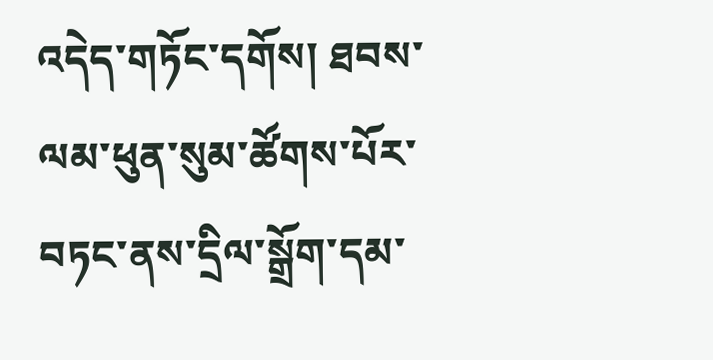འདེད་གཏོང་དགོས། ཐབས་ལམ་ཕུན་སུམ་ཚོགས་པོར་བཏང་ནས་དྲིལ་སྒྲོག་དམ་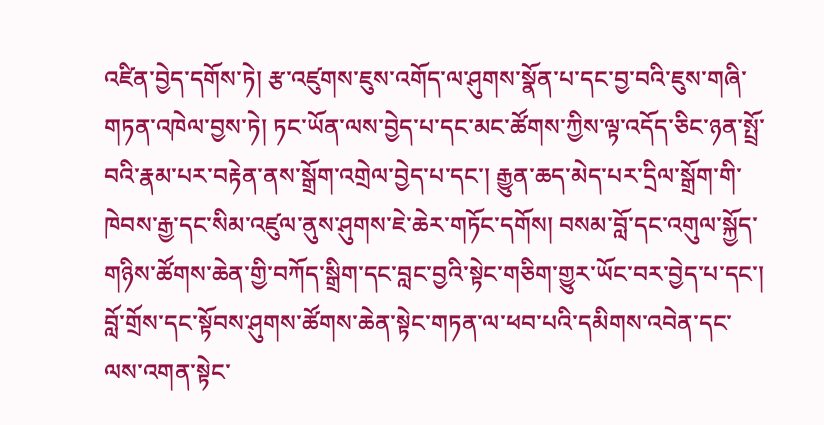འཛིན་བྱེད་དགོས་ཏེ། རྩ་འཛུགས་ཇུས་འགོད་ལ་ཤུགས་སྣོན་པ་དང་བྱ་བའི་ཇུས་གཞི་གཏན་འཁེལ་བྱས་ཏེ། ཏང་ཡོན་ལས་བྱེད་པ་དང་མང་ཚོགས་ཀྱིས་ལྟ་འདོད་ཅིང་ཉན་སྤྲོ་བའི་རྣམ་པར་བརྟེན་ནས་སྒྲོག་འགྲེལ་བྱེད་པ་དང་། རྒྱུན་ཆད་མེད་པར་དྲིལ་སྒྲོག་གི་ཁེབས་རྒྱ་དང་སིམ་འཛུལ་ནུས་ཤུགས་ཇེ་ཆེར་གཏོང་དགོས། བསམ་བློ་དང་འགུལ་སྐྱོད་གཉིས་ཚོགས་ཆེན་གྱི་བཀོད་སྒྲིག་དང་བླང་བྱའི་སྟེང་གཅིག་གྱུར་ཡོང་བར་བྱེད་པ་དང་། བློ་གྲོས་དང་སྟོབས་ཤུགས་ཚོགས་ཆེན་སྟེང་གཏན་ལ་ཕབ་པའི་དམིགས་འབེན་དང་ལས་འགན་སྟེང་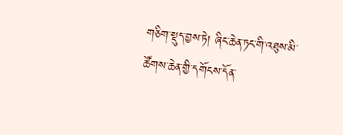གཅིག་སྡུད་བྱས་ཏེ། ཞིང་ཆེན་ཏང་གི་འཐུས་མི་ཚོགས་ཆེན་གྱི་དགོངས་དོན་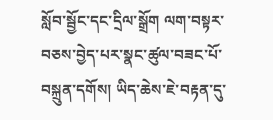སློབ་སྦྱོང་དང་དྲིལ་སྒྲོག ལག་བསྟར་བཅས་བྱེད་པར་སྣང་ཚུལ་བཟང་པོ་བསྐྲུན་དགོས། ཡིད་ཆེས་ཇེ་བརྟན་དུ་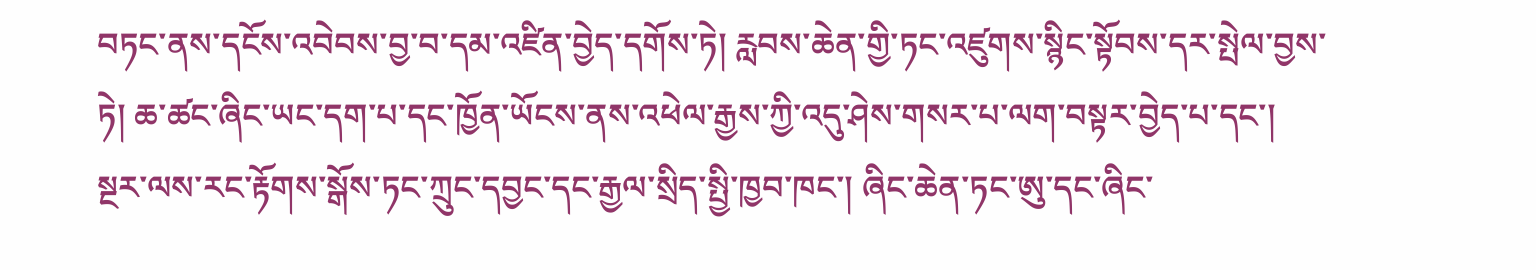བཏང་ནས་དངོས་འབེབས་བྱ་བ་དམ་འཛིན་བྱེད་དགོས་ཏེ། རླབས་ཆེན་གྱི་ཏང་འཛུགས་སྙིང་སྟོབས་དར་སྤེལ་བྱས་ཏེ། ཆ་ཚང་ཞིང་ཡང་དག་པ་དང་ཁྱོན་ཡོངས་ནས་འཕེལ་རྒྱས་ཀྱི་འདུ་ཤེས་གསར་པ་ལག་བསྟར་བྱེད་པ་དང་། སྔར་ལས་རང་རྟོགས་སྒོས་ཏང་ཀྲུང་དབྱང་དང་རྒྱལ་སྲིད་སྤྱི་ཁྱབ་ཁང་། ཞིང་ཆེན་ཏང་ཨུ་དང་ཞིང་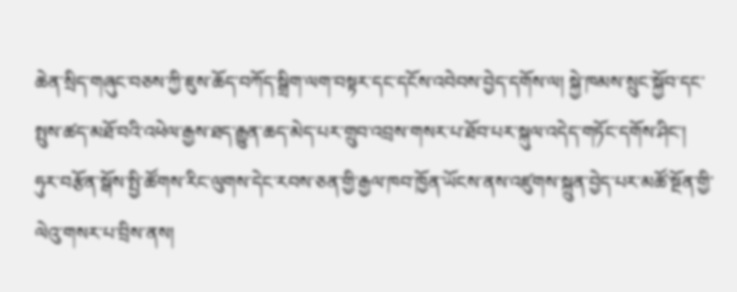ཆེན་སྲིད་གཞུང་བཅས་ཀྱི་ཇུས་ཆོད་བཀོད་སྒྲིག་ལག་བསྟར་དང་དངོས་འབེབས་བྱེད་དགོས་ལ། སྐྱེ་ཁམས་སྲུང་སྐྱོབ་དང་སྤུས་ཚད་མཐོ་བའི་འཕེལ་རྒྱས་ཐད་རྒྱུན་ཆད་མེད་པར་གྲུབ་འབྲས་གསར་པ་ཐོབ་པར་སྐུལ་འདེད་གཏོང་དགོས་ཤིང་། ཧུར་བརྩོན་སྒོས་སྤྱི་ཚོགས་རིང་ལུགས་དེང་རབས་ཅན་གྱི་རྒྱལ་ཁབ་ཁྱོན་ཡོངས་ནས་འཛུགས་སྐྲུན་བྱེད་པར་མཚོ་སྔོན་གྱི་ལེའུ་གསར་པ་བྲིས་ནས།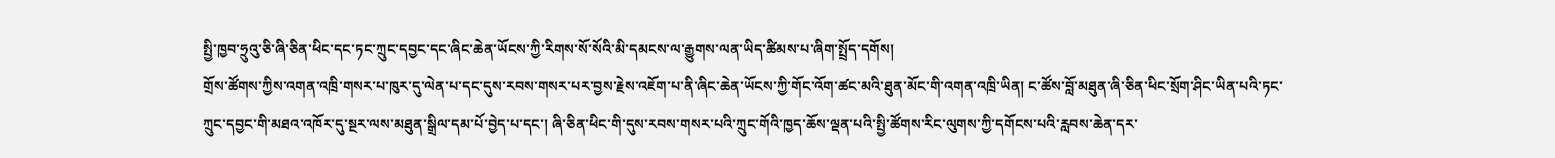སྤྱི་ཁྱབ་ཧྲུའུ་ཅི་ཞི་ཅིན་ཕིང་དང་ཏང་ཀྲུང་དབྱང་དང་ཞིང་ཆེན་ཡོངས་ཀྱི་རིགས་སོ་སོའི་མི་དམངས་ལ་རྒྱུགས་ལན་ཡིད་ཚིམས་པ་ཞིག་སྤྲོད་དགོས།
གྲོས་ཚོགས་ཀྱིས་འགན་འཁྲི་གསར་པ་ཁུར་དུ་ལེན་པ་དང་དུས་རབས་གསར་པར་བྱས་རྗེས་འཇོག་པ་ནི་ཞིང་ཆེན་ཡོངས་ཀྱི་གོང་འོག་ཚང་མའི་ཐུན་མོང་གི་འགན་འཁྲི་ཡིན། ང་ཚོས་བློ་མཐུན་ཞི་ཅིན་ཕིང་སྲོག་ཤིང་ཡིན་པའི་ཏང་ཀྲུང་དབྱང་གི་མཐའ་འཁོར་དུ་སྔར་ལས་མཐུན་སྒྲིལ་དམ་པོ་བྱེད་པ་དང་། ཞི་ཅིན་ཕིང་གི་དུས་རབས་གསར་པའི་ཀྲུང་གོའི་ཁྱད་ཆོས་ལྡན་པའི་སྤྱི་ཚོགས་རིང་ལུགས་ཀྱི་དགོངས་པའི་རླབས་ཆེན་དར་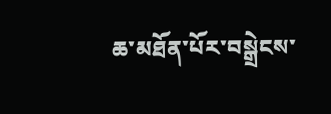ཆ་མཐོན་པོར་བསྒྲེངས་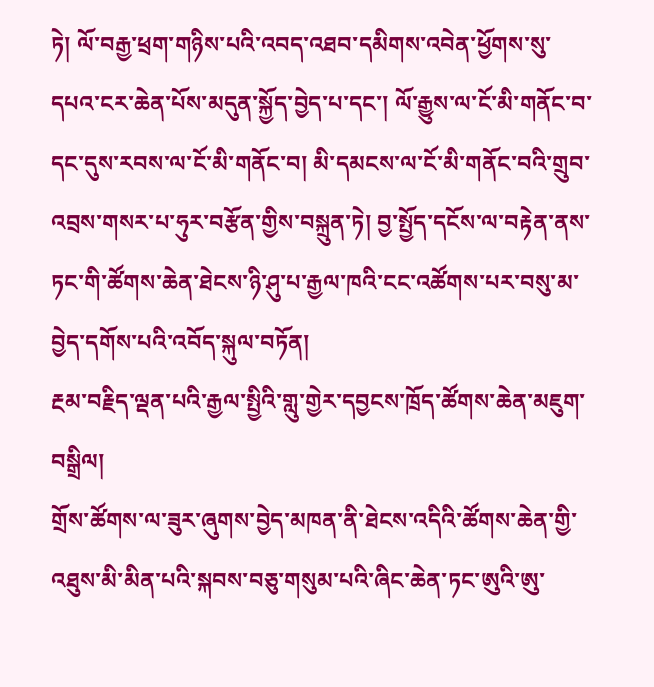ཏེ། ལོ་བརྒྱ་ཕྲག་གཉིས་པའི་འབད་འཐབ་དམིགས་འབེན་ཕྱོགས་སུ་དཔའ་ངར་ཆེན་པོས་མདུན་སྐྱོད་བྱེད་པ་དང་། ལོ་རྒྱུས་ལ་ངོ་མི་གནོང་བ་དང་དུས་རབས་ལ་ངོ་མི་གནོང་བ། མི་དམངས་ལ་ངོ་མི་གནོང་བའི་གྲུབ་འབྲས་གསར་པ་ཧུར་བརྩོན་གྱིས་བསྐྲུན་ཏེ། བྱ་སྤྱོད་དངོས་ལ་བརྟེན་ནས་ཏང་གི་ཚོགས་ཆེན་ཐེངས་ཉི་ཤུ་པ་རྒྱལ་ཁའི་ངང་འཚོགས་པར་བསུ་མ་བྱེད་དགོས་པའི་འབོད་སྐུལ་བཏོན།
རྔམ་བརྗིད་ལྡན་པའི་རྒྱལ་སྤྱིའི་གླུ་གྱེར་དབྱངས་ཁྲོད་ཚོགས་ཆེན་མཇུག་བསྒྲིལ།
གྲོས་ཚོགས་ལ་ཟུར་ཞུགས་བྱེད་མཁན་ནི་ཐེངས་འདིའི་ཚོགས་ཆེན་གྱི་འཐུས་མི་མིན་པའི་སྐབས་བཅུ་གསུམ་པའི་ཞིང་ཆེན་ཏང་ཨུའི་ཨུ་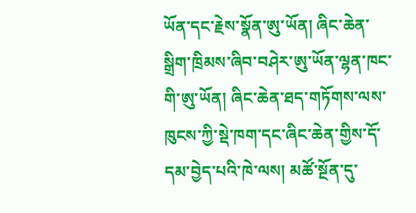ཡོན་དང་རྗེས་སྣོན་ཨུ་ཡོན། ཞིང་ཆེན་སྒྲིག་ཁྲིམས་ཞིབ་བཤེར་ཨུ་ཡོན་ལྷན་ཁང་གི་ཨུ་ཡོན། ཞིང་ཆེན་ཐད་གཏོགས་ལས་ཁུངས་ཀྱི་སྡེ་ཁག་དང་ཞིང་ཆེན་གྱིས་དོ་དམ་བྱེད་པའི་ཁེ་ལས། མཚོ་སྔོན་དུ་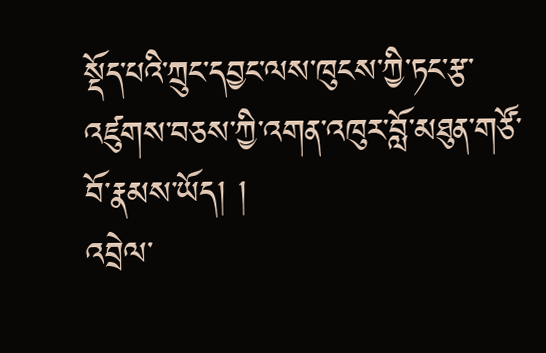སྡོད་པའི་ཀྲུང་དབྱང་ལས་ཁུངས་ཀྱི་ཏང་རྩ་འཛུགས་བཅས་ཀྱི་འགན་འཁུར་བློ་མཐུན་གཙོ་བོ་རྣམས་ཡོད། །
འབྲེལ་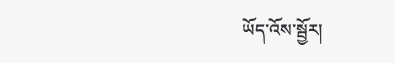ཡོད་འོས་སྦྱོར།